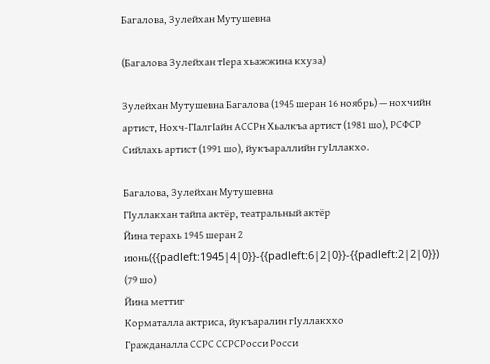Багалова, Зулейхан Мутушевна

(Багалова Зулейхан тӀера хьажжина кхуза)

Зулейхан Мутушевна Багалова (1945 шеран 16 ноябрь) — нохчийн артист, Нохч-ГӀалгӀайн АССРн Хьалкъа артист (1981 шо), РСФСР Сийлахь артист (1991 шо), йукъараллийн гуӀллакхо.

Багалова, Зулейхан Мутушевна
ГӀуллакхан тайпа актёр, театральный актёр
Йина терахь 1945 шеран 2 июнь({{padleft:1945|4|0}}-{{padleft:6|2|0}}-{{padleft:2|2|0}}) (79 шо)
Йина меттиг
Корматалла актриса, йукъаралин гӀуллакххо
Гражданалла ССРС ССРСРосси Росси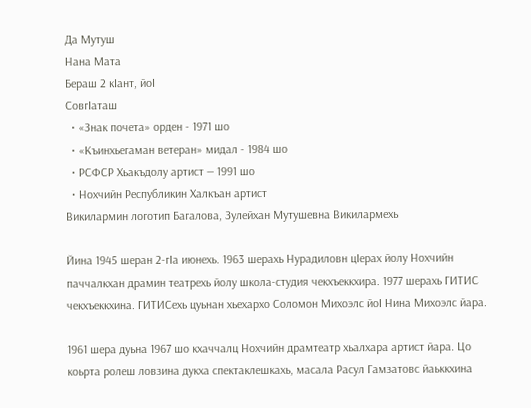Да Мутуш
Нана Мата
Бераш 2 кӀант, йоӀ
СовгӀаташ
  • «Знак почета» орден - 1971 шо
  • «Къинхьегаман ветеран» мидал - 1984 шо
  • РСФСР Хьакъдолу артист — 1991 шо
  • Нохчийн Республикин Халкъан артист
Викилармин логотип Багалова, Зулейхан Мутушевна Викилармехь

Йина 1945 шеран 2-гӀа июнехь. 1963 шерахь Нурадиловн цӀерах йолу Нохчийн паччалкхан драмин театрехь йолу школа-студия чекхъеккхира. 1977 шерахь ГИТИС чекхъеккхина. ГИТИСехь цуьнан хьехархо Соломон Михоэлс йоӀ Нина Михоэлс йара.

1961 шера дуьна 1967 шо кхаччалц Нохчийн драмтеатр хьалхара артист йара. Цо коьрта ролеш ловзина дукха спектаклешкахь, масала Расул Гамзатовс йаьккхина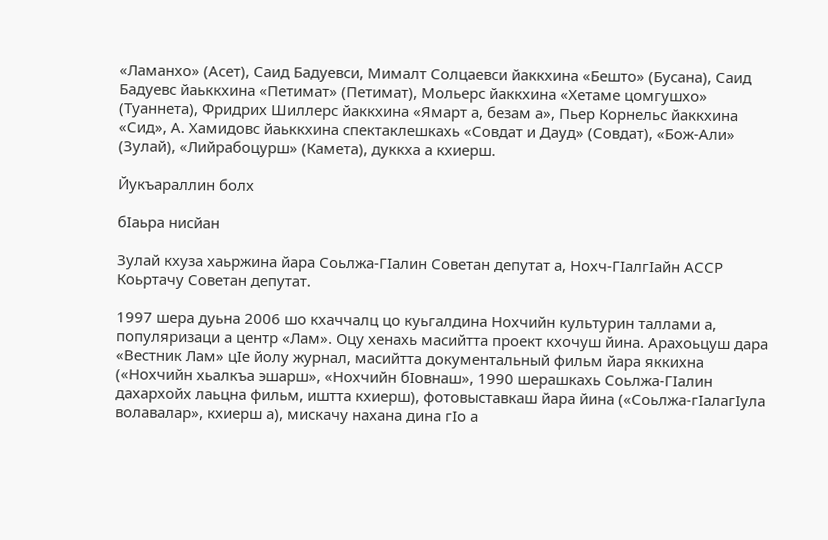«Ламанхо» (Асет), Саид Бадуевси, Мималт Солцаевси йаккхина «Бешто» (Бусана), Саид Бадуевс йаьккхина «Петимат» (Петимат), Мольерс йаккхина «Хетаме цомгушхо» (Туаннета), Фридрих Шиллерс йаккхина «Ямарт а, безам а», Пьер Корнельс йаккхина «Сид», А. Хамидовс йаьккхина спектаклешкахь «Совдат и Дауд» (Совдат), «Бож-Али» (Зулай), «Лийрабоцурш» (Камета), дуккха а кхиерш.

Йукъараллин болх

бӀаьра нисйан

Зулай кхуза хаьржина йара Соьлжа-ГӀалин Советан депутат а, Нохч-ГӀалгӀайн АССР Коьртачу Советан депутат.

1997 шера дуьна 2006 шо кхаччалц цо куьгалдина Нохчийн культурин таллами а, популяризаци а центр «Лам». Оцу хенахь масийтта проект кхочуш йина. Арахоьцуш дара «Вестник Лам» цӀе йолу журнал, масийтта документальный фильм йара яккихна («Нохчийн хьалкъа эшарш», «Нохчийн бӀовнаш», 1990 шерашкахь Соьлжа-ГӀалин дахархойх лаьцна фильм, иштта кхиерш), фотовыставкаш йара йина («Соьлжа-гӀалагӀула волавалар», кхиерш а), мискачу нахана дина гӀо а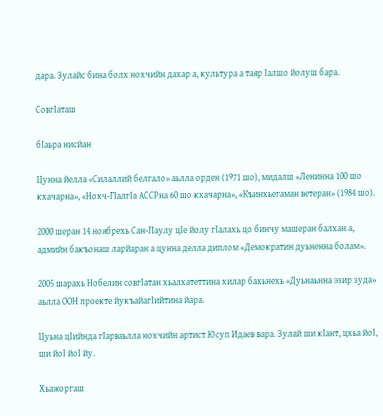дара. Зулайс бина болх нохчийн дахар а, культура а таяр Ӏалшо йолуш бара.

СовгӀаташ

бӀаьра нисйан

Цунна йелла «Силаллий белгало» аьлла орден (1971 шо), мидалш «Ленинна 100 шо кхачарна», «Нохч-ГӀалгӀа АССРна 60 шо кхачарна», «Къинхьегаман ветеран» (1984 шо).

2000 шеран 14 ноябрехь Сан-Паулу цӀе йолу гӀалахь цо бинчу машеран балхан а, адмийн бакъонаш ларйаран а цунна делла диплом «Демократин дуьненна болам».

2005 шарахь Нобелин совгӀатан хьалхатеттина хилар бахьнехь «Дуьнаьнна эзир зуда» аьлла ООН проекте йукъайагӀийтина йара.

Цуьна цӀийнда гӀарваьлла нохчийн артист Юсуп Идаев вара. Зулай ши кӀант, цхьа йоӀ, ши йоӀ йоӀ йу.

Хьажоргаш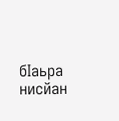бӀаьра нисйан